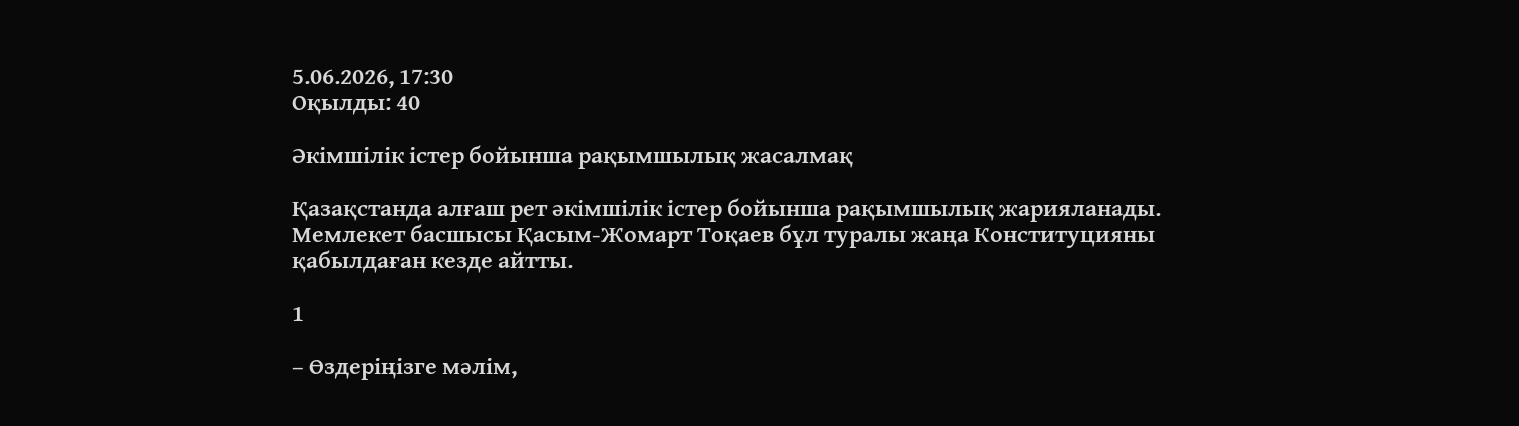5.06.2026, 17:30
Оқылды: 40

Әкімшілік істер бойынша рақымшылық жасалмақ

Қазақстанда алғаш рет әкімшілік істер бойынша рақымшылық жарияланады. Мемлекет басшысы Қасым-Жомарт Тоқаев бұл туралы жаңа Конституцияны қабылдаған кезде айтты.

1

– Өздеріңізге мәлім,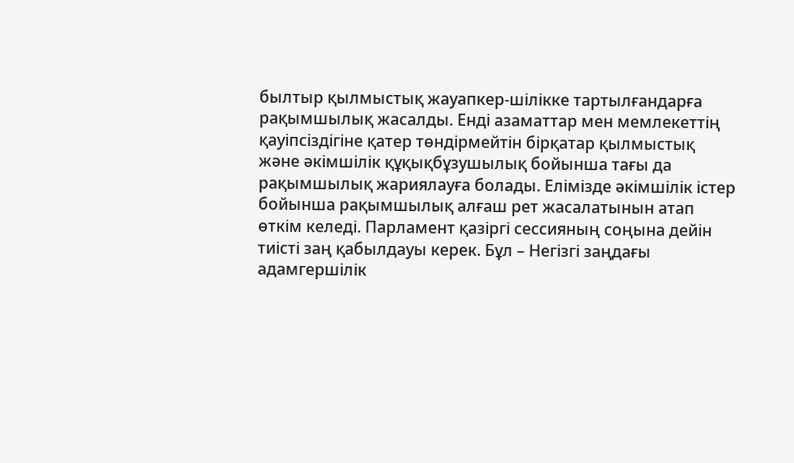былтыр қылмыстық жауапкер-шілікке тартылғандарға рақымшылық жасалды. Енді азаматтар мен мемлекеттің қауіпсіздігіне қатер төндірмейтін бірқатар қылмыстық және әкімшілік құқықбұзушылық бойынша тағы да рақымшылық жариялауға болады. Елімізде әкімшілік істер бойынша рақымшылық алғаш рет жасалатынын атап өткім келеді. Парламент қазіргі сессияның соңына дейін тиісті заң қабылдауы керек. Бұл – Негізгі заңдағы адамгершілік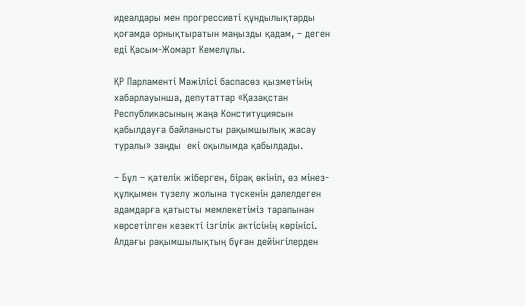идеалдары мен прогрессивті құндылықтарды қоғамда орнықтыратын маңызды қадам, – деген еді Қасым-Жомарт Кемелұлы.

ҚР Парламенті Мәжілісі баспасөз қызметінің хабарлауынша, депутаттар «Қазақстан Республикасының жаңа Конституциясын қабылдауға байланысты рақымшылық жасау туралы» заңды  екі оқылымда қабылдады.

– Бұл – қателік жіберген, бірақ өкініп, өз мінез-құлқымен түзелу жолына түскенін дәлелдеген адамдарға қатысты мемлекетіміз тарапынан көрсетілген кезекті ізгілік актісінің көрінісі. Алдағы рақымшылықтың бұған дейінгілерден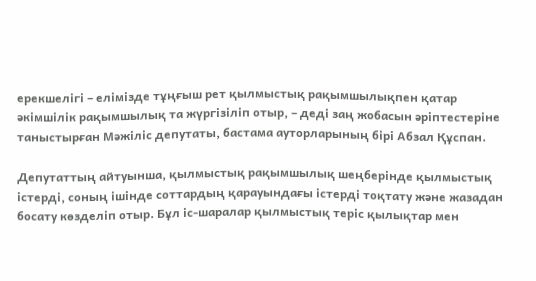ерекшелігі – елімізде тұңғыш рет қылмыстық рақымшылықпен қатар әкімшілік рақымшылық та жүргізіліп отыр, – деді заң жобасын әріптестеріне таныстырған Мәжіліс депутаты, бастама ауторларының бірі Абзал Құспан.

Депутаттың айтуынша, қылмыстық рақымшылық шеңберінде қылмыстық істерді, соның ішінде соттардың қарауындағы істерді тоқтату және жазадан босату көзделіп отыр. Бұл іс-шаралар қылмыстық теріс қылықтар мен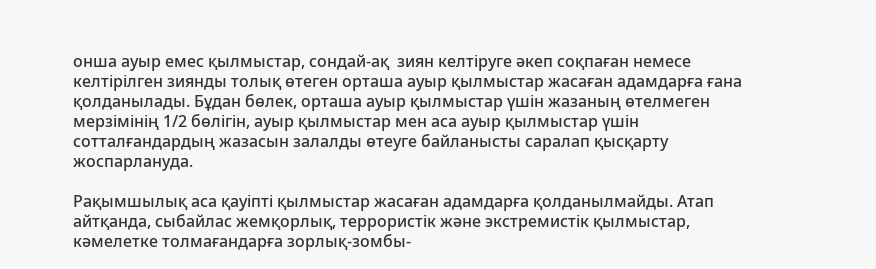онша ауыр емес қылмыстар, сондай-ақ  зиян келтіруге әкеп соқпаған немесе келтірілген зиянды толық өтеген орташа ауыр қылмыстар жасаған адамдарға ғана қолданылады. Бұдан бөлек, орташа ауыр қылмыстар үшін жазаның өтелмеген мерзімінің 1/2 бөлігін, ауыр қылмыстар мен аса ауыр қылмыстар үшін сотталғандардың жазасын залалды өтеуге байланысты саралап қысқарту жоспарлануда.

Рақымшылық аса қауіпті қылмыстар жасаған адамдарға қолданылмайды. Атап айтқанда, сыбайлас жемқорлық, террористік және экстремистік қылмыстар, кәмелетке толмағандарға зорлық-зомбы-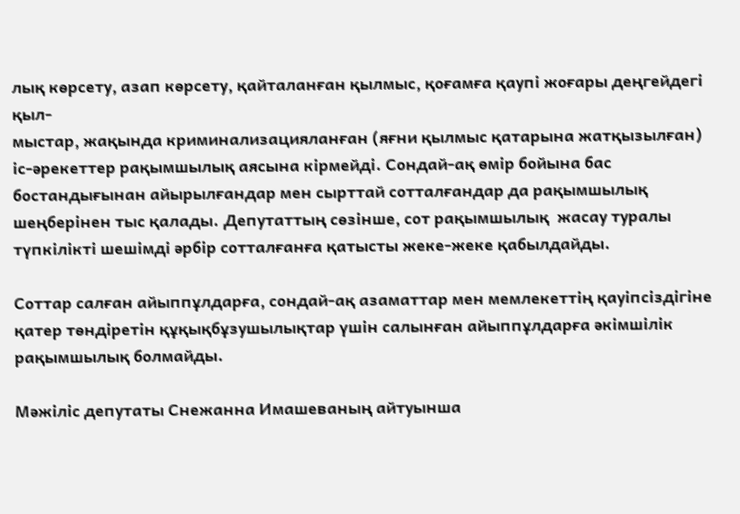лық көрсету, азап көрсету, қайталанған қылмыс, қоғамға қаупі жоғары деңгейдегі қыл-
мыстар, жақында криминализацияланған (яғни қылмыс қатарына жатқызылған) іс-әрекеттер рақымшылық аясына кірмейді. Сондай-ақ өмір бойына бас бостандығынан айырылғандар мен сырттай сотталғандар да рақымшылық шеңберінен тыс қалады. Депутаттың сөзінше, сот рақымшылық  жасау туралы түпкілікті шешімді әрбір сотталғанға қатысты жеке-жеке қабылдайды.

Соттар салған айыппұлдарға, сондай-ақ азаматтар мен мемлекеттің қауіпсіздігіне қатер төндіретін құқықбұзушылықтар үшін салынған айыппұлдарға әкімшілік рақымшылық болмайды.

Мәжіліс депутаты Снежанна Имашеваның айтуынша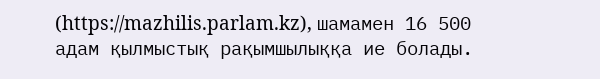(https://mazhilis.parlam.kz), шамамен 16 500 адам қылмыстық рақымшылыққа ие болады.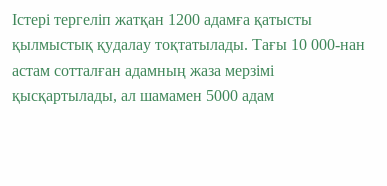Істері тергеліп жатқан 1200 адамға қатысты қылмыстық қудалау тоқтатылады. Тағы 10 000-нан астам сотталған адамның жаза мерзімі қысқартылады, ал шамамен 5000 адам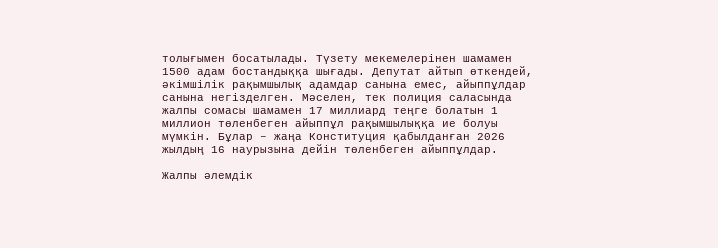толығымен босатылады. Түзету мекемелерінен шамамен 1500 адам бостандыққа шығады. Депутат айтып өткендей, әкімшілік рақымшылық адамдар санына емес, айыппұлдар санына негізделген. Мәселен, тек полиция саласында жалпы сомасы шамамен 17 миллиард теңге болатын 1 миллион төленбеген айыппұл рақымшылыққа ие болуы мүмкін. Бұлар – жаңа Конституция қабылданған 2026 жылдың 16 наурызына дейін төленбеген айыппұлдар.

Жалпы әлемдік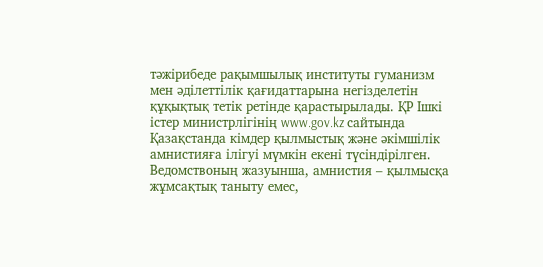тәжірибеде рақымшылық институты гуманизм мен әділеттілік қағидаттарына негізделетін құқықтық тетік ретінде қарастырылады. ҚР Ішкі істер министрлігінің www.gov.kz сайтында Қазақстанда кімдер қылмыстық және әкімшілік амнистияға ілігуі мүмкін екені түсіндірілген. Ведомствоның жазуынша, амнистия – қылмысқа жұмсақтық таныту емес,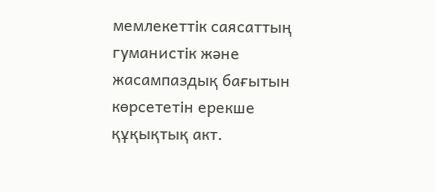мемлекеттік саясаттың гуманистік және жасампаздық бағытын көрсететін ерекше құқықтық акт.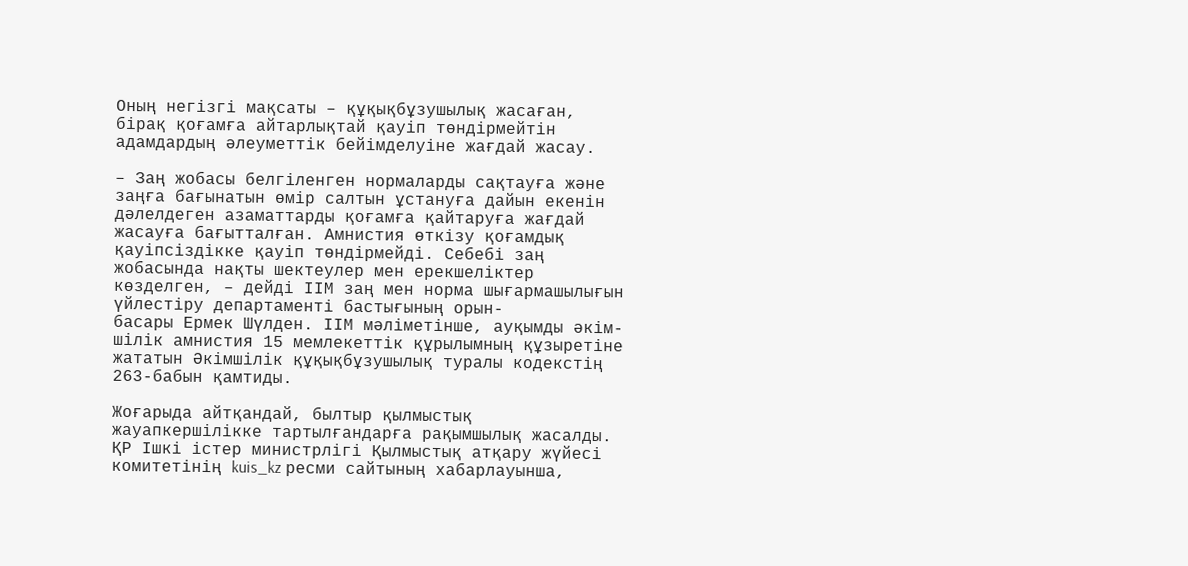Оның негізгі мақсаты – құқықбұзушылық жасаған, бірақ қоғамға айтарлықтай қауіп төндірмейтін адамдардың әлеуметтік бейімделуіне жағдай жасау.

– Заң жобасы белгіленген нормаларды сақтауға және заңға бағынатын өмір салтын ұстануға дайын екенін дәлелдеген азаматтарды қоғамға қайтаруға жағдай жасауға бағытталған. Амнистия өткізу қоғамдық қауіпсіздікке қауіп төндірмейді. Себебі заң жобасында нақты шектеулер мен ерекшеліктер көзделген, – дейді ІІМ заң мен норма шығармашылығын үйлестіру департаменті бастығының орын-
басары Ермек Шүлден. ІІМ мәліметінше, ауқымды әкім-шілік амнистия 15 мемлекеттік құрылымның құзыретіне жататын Әкімшілік құқықбұзушылық туралы кодекстің 263-бабын қамтиды.

Жоғарыда айтқандай, былтыр қылмыстық жауапкершілікке тартылғандарға рақымшылық жасалды. ҚР Ішкі істер министрлігі Қылмыстық атқару жүйесі комитетінің kuis_kz ресми сайтының хабарлауынша,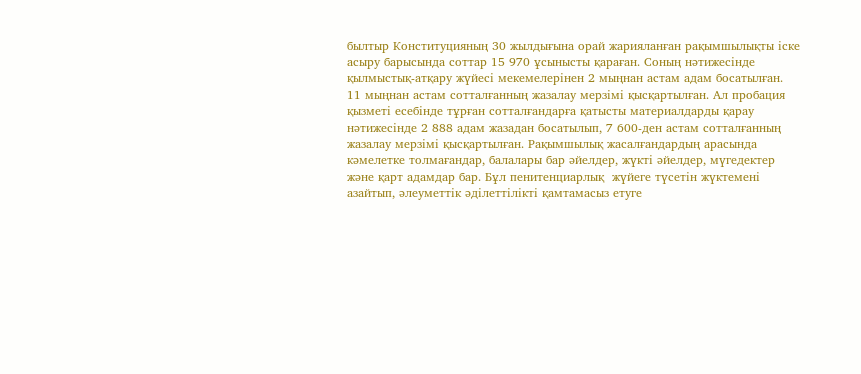былтыр Конституцияның 30 жылдығына орай жарияланған рақымшылықты іске асыру барысында соттар 15 970 ұсынысты қараған. Соның нәтижесінде қылмыстық-атқару жүйесі мекемелерінен 2 мыңнан астам адам босатылған. 11 мыңнан астам сотталғанның жазалау мерзімі қысқартылған. Ал пробация қызметі есебінде тұрған сотталғандарға қатысты материалдарды қарау нәтижесінде 2 888 адам жазадан босатылып, 7 600-ден астам сотталғанның жазалау мерзімі қысқартылған. Рақымшылық жасалғандардың арасында кәмелетке толмағандар, балалары бар әйелдер, жүкті әйелдер, мүгедектер және қарт адамдар бар. Бұл пенитенциарлық  жүйеге түсетін жүктемені азайтып, әлеуметтік әділеттілікті қамтамасыз етуге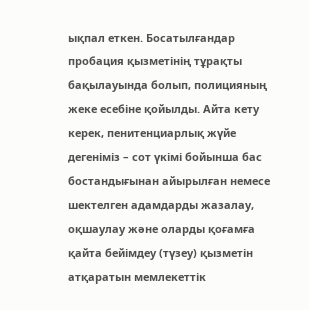ықпал еткен. Босатылғандар пробация қызметінің тұрақты бақылауында болып, полицияның жеке есебіне қойылды. Айта кету керек, пенитенциарлық жүйе дегеніміз – сот үкімі бойынша бас бостандығынан айырылған немесе шектелген адамдарды жазалау, оқшаулау және оларды қоғамға қайта бейімдеу (түзеу) қызметін атқаратын мемлекеттік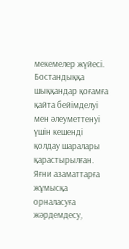мекемелер жүйесі. Бостандыққа шыққандар қоғамға қайта бейімделуі мен әлеуметтенуі үшін кешенді қолдау шаралары қарастырылған. Яғни азаматтарға жұмысқа орналасуға жәрдемдесу,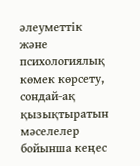әлеуметтік және психологиялық көмек көрсету, сондай-ақ қызықтыратын мәселелер бойынша кеңес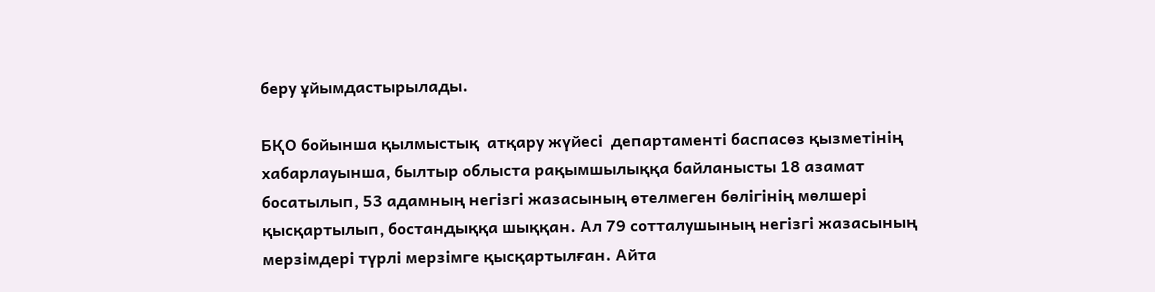беру ұйымдастырылады.

БҚО бойынша қылмыстық  атқару жүйесі  департаменті баспасөз қызметінің хабарлауынша, былтыр облыста рақымшылыққа байланысты 18 азамат босатылып, 53 адамның негізгі жазасының өтелмеген бөлігінің мөлшері қысқартылып, бостандыққа шыққан. Ал 79 сотталушының негізгі жазасының мерзімдері түрлі мерзімге қысқартылған. Айта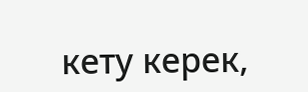кету керек,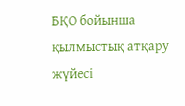БҚО бойынша қылмыстық атқару жүйесі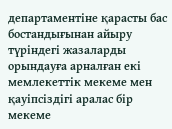департаментіне қарасты бас бостандығынан айыру түріндегі жазаларды орындауға арналған екі мемлекеттік мекеме мен қауіпсіздігі аралас бір мекеме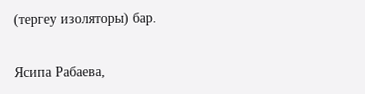(тергеу изоляторы) бар.

Ясипа Рабаева,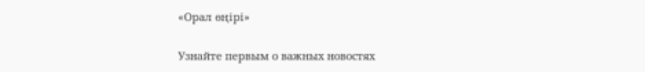«Орал өңірі»

Узнайте первым о важных новостях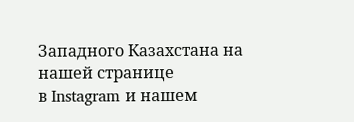Западного Казахстана на нашей странице
в Instagram и нашем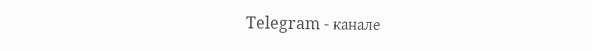Telegram - канале